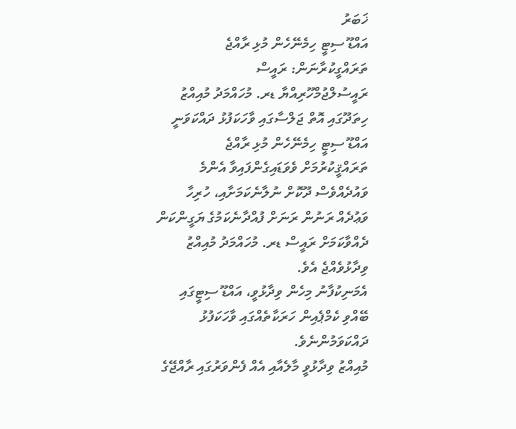ޚަބަރު
އައްޑޫ ސިޓީ ހިމެނޭހެން މުޅި ރާއްޖެ ތަރައްގީކުރާނަން: ރައީސް
ރައީސުލްޖުމްހޫރިއްޔާ ޑރ. މުހައްމަދު މުއިއްޒު ހިތަދޫގައި އޮތް ޖަލްސާގައި ވާހަކަފުޅު ދައްކަވަނީ
އައްޑޫ ސިޓީ ހިމެނޭހެން މުޅި ރާއްޖެ ތަރައްޤީކުރުމަށް ވެވަޑައިގެންފައިވާ އެންމެ ވައުދެއްވެސް ދޫކޮށް ނުލާނެކަމަށާއި، ހުރިހާ ވަޢުދެއް ރަނުން ރަނަށް ފުއްދާނެކަމުގެ ޔަގީންކަން ދެއްވާކަމަށް ރައީސް ޑރ. މުހައްމަދު މުއިއްޒު ވިދާޅުވެއްޖެ އެވެ.
އެމަނިކުފާނު މިހެން ވިދާޅުވީ، އައްޑޫ ސިޓީގައި ބޭއްވި ކެމްޕެއިން ހަރަކާތެއްގައި ވާހަކަފުޅު ދައްކަވަމުންނެވެ.
މުއިއްޒު ވިދާޅުވީ މާލެއާއި އެއް ފެންވަރުގައި ރާއްޖޭގެ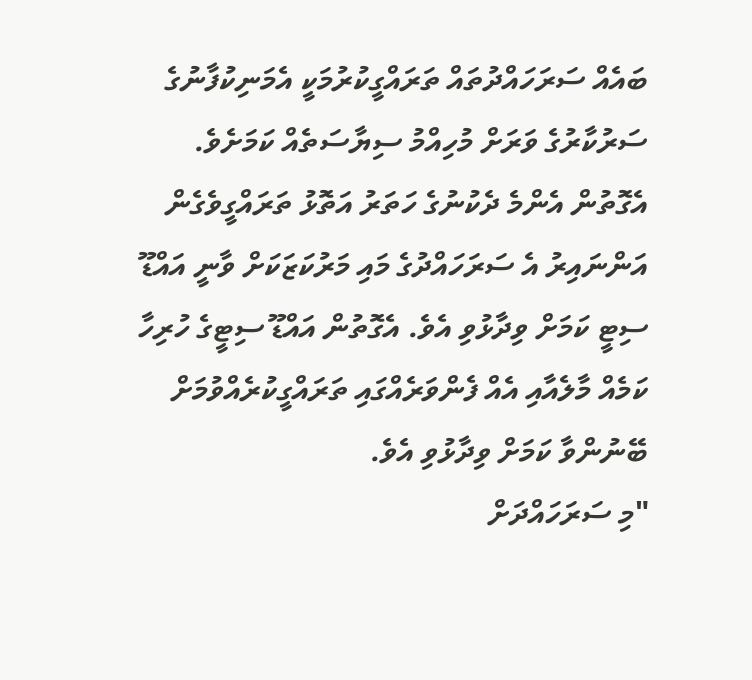ބައެއް ސަރަހައްދުތައް ތަރައްގީކުރުމަކީ އެމަނިކުފާނުގެ ސަރުކާރުގެ ވަރަށް މުހިއްމު ސިޔާސަތެއް ކަމަށެވެ. އެގޮތުން އެންމެ ދެކުނުގެ ހަތަރު އަތޮޅު ތަރައްގީވެގެން އަންނައިރު އެ ސަރަހައްދުގެ މައި މަރުކަޒަކަށް ވާނީ އައްޑޫ ސިޓީ ކަމަށް ވިދާޅުވި އެވެ. އެގޮތުން އައްޑޫ ސިޓީގެ ހުރިހާ ކަމެއް މާލެއާއި އެއް ފެންވަރެއްގައި ތަރައްގީކުރެއްވުމަށް ބޭނުންވާ ކަމަށް ވިދާޅުވި އެވެ.
"މި ސަރަހައްދަށް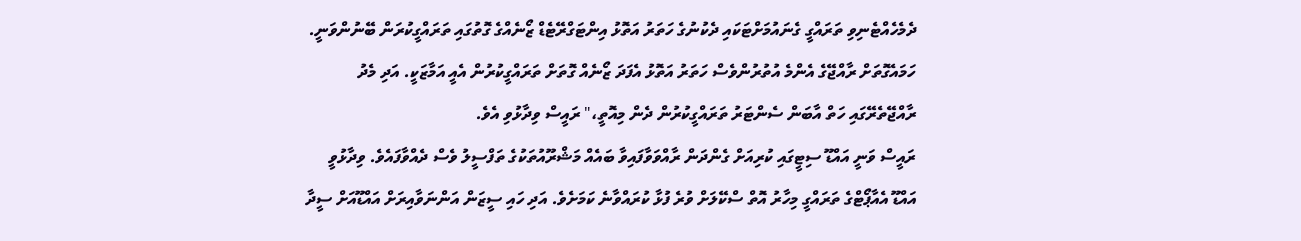ދެމެހެއްޓެނިވި ތަރައްގީ ގެނައުމަށްޓަކައި ދެކުނުގެ ހަތަރު އަތޮޅު އިންޓަގްރޭޓެޑް ޒޯނެއްގެ ގޮތުގައި ތަރައްގީކުރަން ބޭނުންވަނީ. ހަމައެގޮތަށް ރާއްޖޭގެ އެންމެ އުތުރުންވެސް ހަތަރު އަތޮޅު އެފަދަ ޒޯނެއް ގޮތަށް ތަރައްގީކުރުން އެއީ އަމާޒަކީ. އަދި މެދު ރާއްޖޭތެރޭގައި ހަތް އާބަން ސެންޓަރު ތަރައްގީކުރުން ދެން މިއޮތީ،" ރައީސް ވިދާޅުވި އެވެ.
ރައީސް ވަނީ އައްޑޫ ސިޓީގައި ކުރިއަށް ގެންދަން ރާއްވަވާފައިވާ ބައެއް މަޝްރޫއުތަކުގެ ތަފްސީލު ވެސް ދެއްވާފައެވެ. ވިދާޅުވީ އައްޑޫ އެއާޕޯޓްގެ ތަރައްގީ މިހާރު އޮތް ސްކޭލަށް ވުރެ ފުޅާ ކުރައްވާނެ ކަމަށެވެ. އަދި ހައި ސީޒަން އަންނަވާއިރަށް އައްޑޫއަށް ސީދާ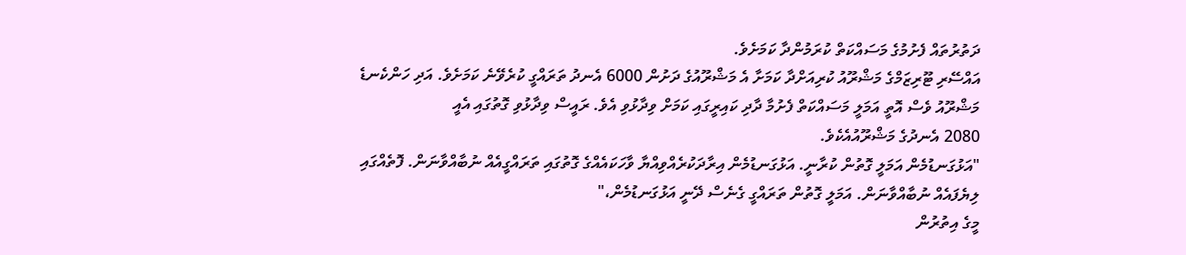ދަތުރުތައް ފެށުމުގެ މަސައްކަތް ކުރަމުންދާ ކަމަށެވެ.
އައްސޭރި ޓޫރިޒަމްގެ މަޝްރޫއު ކުރިއަށްދާ ކަމަށާ އެ މަޝްރޫއުގެ ދަށުން 6000 އެނދު ތަރައްގީ ކުރެވޭނެ ކަމަށެވެ. އަދި ހަންކެނޑެ މަޝްރޫއު ވެސް އޮތީ އަމަލީ މަސައްކަތް ފެށުމާ ދާދި ކައިރީގައި ކަމަށް ވިދާޅުވި އެވެ. ރައީސް ވިދާޅުވި ގޮތުގައި އެއީ
2080 އެނދުގެ މަޝްރޫއުއެކެވެ.
"އަޅުގަނޑުމެން އަމަލީ ގޮތުން ކުރާނީ. އަޅުގަނޑުމެން އިރާދަކުރެއްވިއްޔާ ވާހަކައެއްގެ ގޮތުގައި ތަރައްގީއެއް ނުބާއްވާނަން. ފޮތެއްގައި ލިޔެފައެއް ނުބާއްވާނަން. އަމަލީ ގޮތުން ތަރައްގީ ގެނެސް ދޭނީ އަޅުގަނޑުމެން،"
މީގެ އިތުރުން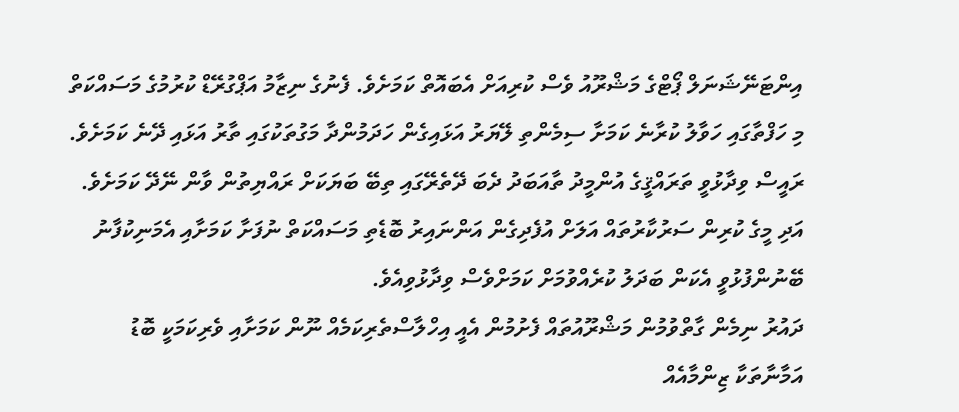އިންޓަނޭޝަނަލް ޕޯޓްގެ މަޝްރޫއު ވެސް ކުރިއަށް އެބައޮތް ކަމަށެވެ. ފެނުގެ ނިޒާމު އަޕްގުރޭޑް ކުރުމުގެ މަސައްކަތް މި ހަފްތާގައި ހަވާލު ކުރާނެ ކަމަށާ ސިމެންތި ލޭޔަރު އަޅައިގެން ހަދަމުންދާ މަގުތަކުގައި ތާރު އަޅައި ދޭނެ ކަމަށެވެ.
ރައީސް ވިދާޅުވީ ތަރައްޤީގެ އުންމީދު ތާއަބަދު ދެބަ ދޭތެރޭގައި ތިބޭ ބަޔަކަށް ރައްޔިތުން ވާން ނޭދޭ ކަމަށެވެ. އަދި މީގެ ކުރިން ސަރުކާރުތައް އަލަށް އުފެދިގެން އަންނައިރު ބޮޑެތި މަސައްކަތް ނުފަށާ ކަމަށާއި އެމަނިކުފާނު ބޭނުންފުޅުވީ އެކަން ބަދަލު ކުރެއްވުމަށް ކަމަށްވެސް ވިދާޅުވިއެވެ.
ދައުރު ނިމެން ގާތްވުމުން މަޝްރޫއުތައް ފެށުމުން އެއީ އިހްލާސްތެރިކަމެއް ނޫން ކަމަށާއި ވެރިކަމަކީ ބޮޑު އަމާނާތަކާ ޒިންމާއެއް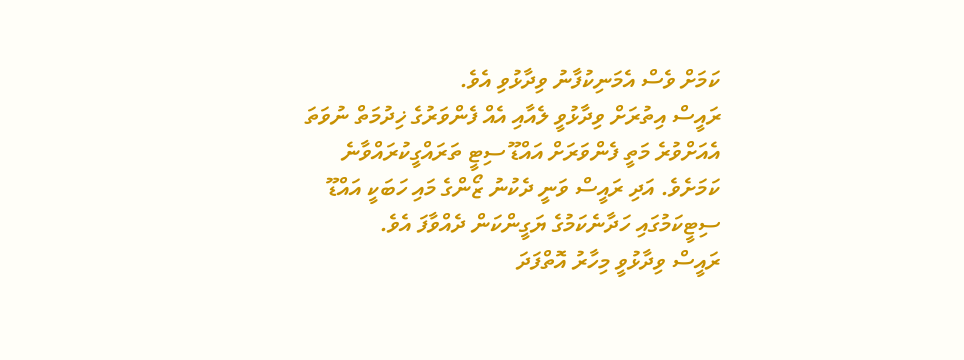ކަމަށް ވެސް އެމަނިކުފާނު ވިދާޅުވި އެވެ.
ރައީސް އިތުރަށް ވިދާޅުވީ ލެއާއި އެއް ފެންވަރުގެ ޚިދުމަތް ނުވަތަ އެއަށްވުރެ މަތީ ފެންވަރަށް އައްޑޫ ސިޓީ ތަރައްގީކުރައްވާނެ ކަމަށެވެ. އަދި ރައީސް ވަނީ ދެކުނު ޒޯންގެ މައި ހަބަކީ އައްޑޫ ސިޓީކަމުގައި ހަދާނެކަމުގެ ޔަގީންކަން ދެއްވާފަ އެވެ.
ރައީސް ވިދާޅުވީ މިހާރު އޮތްފަދަ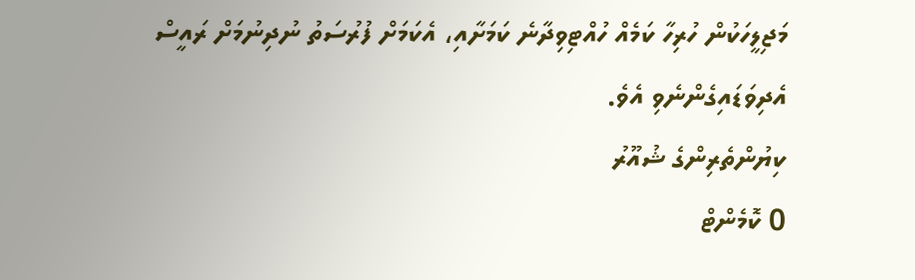މަޖިލީހަކުން ހުރިހާ ކަމެއް ހުއްޓިވިދާނެ ކަމަށާއި، އެކަމަށް ފުރުސަތު ނުދިނުމަށް ރައީސް އެދިވަޑައިގެންނެވި އެވެ.
ކިޔުންތެރިންގެ ޝުއޫރު
0 ކޮމެންޓް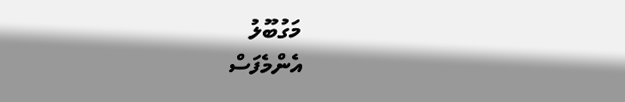މަގުބޫލު
އެންމެފަސް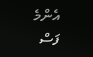އެންމެ ފަސް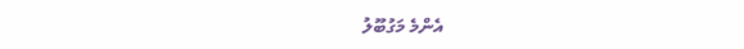އެންމެ މަގުބޫލު